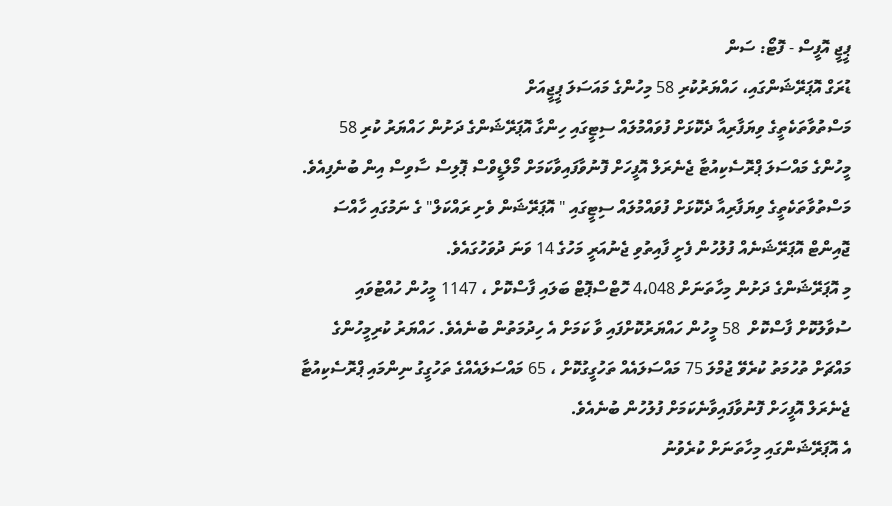ޕީޖީ އޮފީސް - ފޮޓޯ: ސަން
ޑުރަގް އޮޕަރޭޝަންގައި، ހައްޔަރުކުރި 58 މިހުންގެ މައަސަލަ ޕީޖީއަށް
މަސްތުވާތަކެތީގެ ވިޔަފާރިއާ ދެކޮޅަށް ފުވައްމުލައް ސިޓީގައި ހިންގާ އޮޕަރޭޝަންގެ ދަށުން ހައްޔަރު ކުރި 58 މީހުންގެ މައްސަލަ ޕްރޮސެކިއުޓާ ޖެނެރަލް އޮފީހަށް ފޮނުވާފައިވާކަމަށް މޯލްޑީވްސް ޕޮލިސް ސާވިސް އިން ބުނެފިއެވެ.
މަސްތުވާތަކެތީގެ ވިޔަފާރިއާ ދެކޮޅަށް ފުވައްމުލައް ސިޓީގައި " އޮޕަރޭޝަން ވެށި ރައްކަލް" ގެ ނަމުގައި ހާއްސަ ޖޮއިންޓް އޮޕަރޭޝަނެއް ފުލުހުން ފެށީ ފާއިތުވި ޖެނުއަރީ މަހުގެ 14 ވަނަ ދުވަހުގައެވެ.
މި އޮޕަރޭޝަންގެ ދަށުން މިހާތަނަށް 4،048 ހޮޓްސްޕޮޓް ބަލައި ފާސްކޮށް ، 1147 މީހުން ހުއްޓުވައި ސުވާލުކޮށް ފާސްކޮށް  58 މީހުން ހައްޔަރުކޮށްފައި ވާ ކަމަށް އެ ހިދުމަތުން ބުނެއެވެ. ހައްޔަރު ކުރިމީހުންގެ މައްޗަށް ތުހުމަތު ކުރެވޭ ޖުމްލަ 75 މައްސަލައެއް ތަހުގީގުކޮށް ، 65 މައްސަލައެއްގެ ތަހުގީގު ނިންމައި ޕްރޮސެކިއުޓާ ޖެނެރަލް އޮފީހަށް ފޮނުވާފައިވާނެކަމަށް ފުލުހުން ބުނެއެވެ.
އެ އޮޕަރޭޝަންގައި މިހާތަނަށް ކުރެވުނު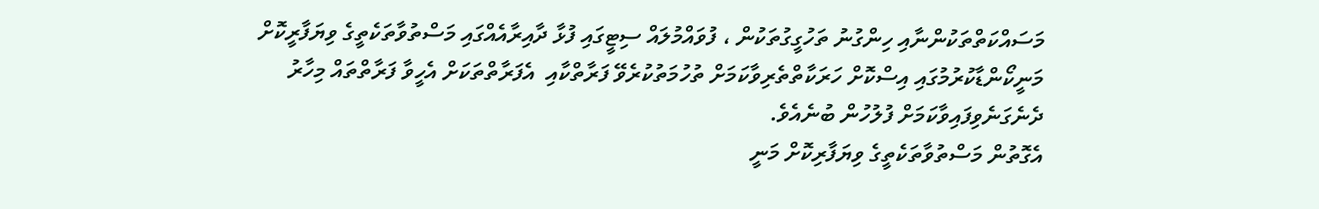މަސައްކަތްތަކުންނާއި ހިންގުނު ތަހުގީގުތަކުން ، ފުވައްމުލައް ސިޓީގައި ފުޅާ ދާއިރާއެއްގައި މަސްތުވާތަކެތީގެ ވިޔަފާރީކޮށް މަނީކޯންޑާކުރުމުގައި އިސްކޮށް ހަރަކާތްތެރިވާކަމަށް ތުހުމަތުކުރެވޭ ފަރާތްކާއި  އެފަރާތްތަކަށް އެހީވާ ފަރާތްތައް މިހާރު ދެނެގަނެވިފައިވާކަމަށް ފުލުހުން ބުނެއެވެ.
އެގޮތުން މަސްތުވާތަކެތީގެ ވިޔަފާރިކޮށް މަނީ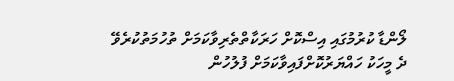ލޯންޑާ ކުރުމުގައި އިސްކޮށް ހަރަކާތްތެރިވާކަމަށް ތުހުމަތުކުރެވޭ ދެ މީހަކު ހައްޔަރުކޮށްފައިވާކަމަށް ފުލުހުން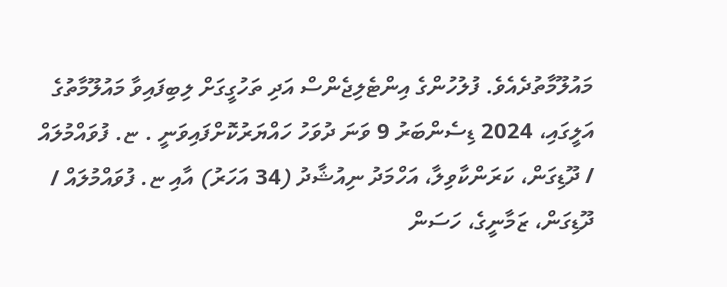މައުލޫމާތުދެއެވެ. ފުލުހުންގެ އިންޓެލިޖެންސް އަދި ތަހުގީގަށް ލިބިފައިވާ މައުލޫމާތުގެ އަލީގައި، 2024 ޑިސެންބަރު 9 ވަނަ ދުވަހު ހައްޔަރުކޮށްފައިވަނީ . ޏ. ފުވައްމުލައް / ދޫޑިގަން، ކަރަންކާވިލާ، އަހްމަދު ނިއުޝާދު (34 އަހަރު) އާއި ޏ. ފުވައްމުލައް / ދޫޑިގަން، ޒަމާނީގެ، ހަސަން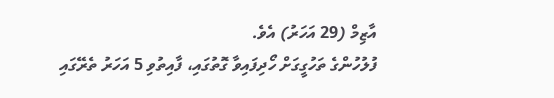އާޒިމް (29 އަހަރު) އެވެ.
ފުލުހުންގެ ތަހުގީގަށް ހޯދިފައިވާ ގޮތުގައި، ފާއިތުވި 5 އަހަރު ތެރޭގައި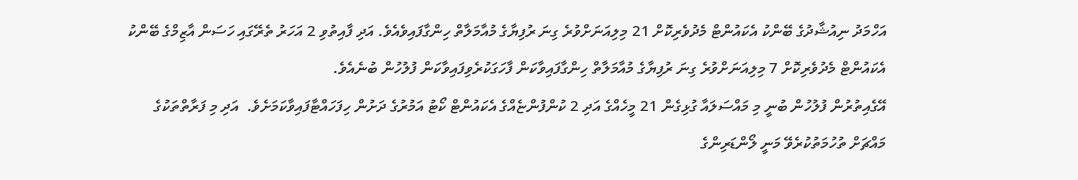އަހްމަދު ނިއުޝާދުގެ ބޭންކު އެކައުންޓް މެދުވެރިކޮށް 21 މިލިއަނަށްވުރެ ގިނަ ރުފިޔާގެ މުއާމަލާތް ހިންގާފައިވެއެވެ. އަދި ފާއިތުވި 2 އަހަރު ތެރޭގައި ހަސަން އާޒިމްގެ ބޭންކު އެކައުންޓް މެދުވެރިކޮށް 7 މިލިއަނަށްވުރެ ގިނަ ރުފިޔާގެ މުއާމަލާތް ހިންގާފައިވާކަން ފާހަގަކުރެވިފައިވާކަން ފުލުހުން ބުނެއެވެ.
އޭގެއިތުރުން ފުލުހުން ބުނީ މި މައްސަލައާ ގުޅިގެން 21 މީހެއްގެ އަދި 2 ކުންފުންޏެއްގެ އެކައުންޓް ކޯޓު އަމުރުގެ ދަށުން ހިފަހައްޓާފައިވާކަމަށެވެ.  އަދި މި ފަރާތްތަކުގެ މައްޗަށް ތުހުމަތުކުރެވޭ މަނީ ލޯންޑަރިންގެ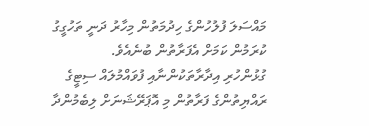މައްސަލަ ފުލުހުންގެ ހިދުމަތުން މިހާރު ދަނީ ތަހުގީގު ކުރަމުން ކަމަށް އެފަރާތުން ބުނެއެވެ.
ގުޅުންހުރި އިދާރާތަކުންނާއި ފުވައްމުލައް ސިޓީގެ ރައްޔިތުންގެ ފަރާތުން މި އޮޕަރޭޝަނަށް ލިބެމުންދާ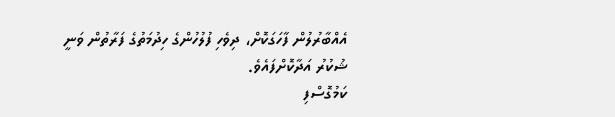އެއްބާރުލުން ފާހަގަކޮށް، ދިވެހި ފުލުހުންގެ ހިދުމަތުގެ ފަރާތުން ވަނީ  ޝުކުރު އަދާކޮށްފައެވެ.
ކަމުގޮސްފި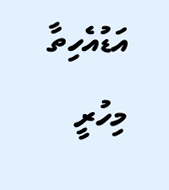އަޑުއެހިތާ މިހުރީ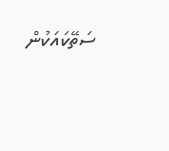ސަތޭކައަކުން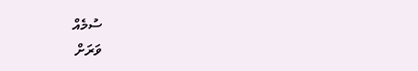ސުމެއް
ވަރަށް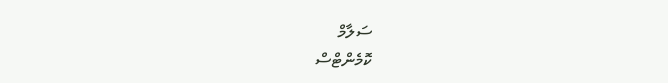ސަލާމް
ކޮމެންޓްސް